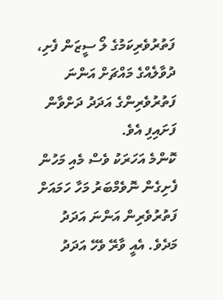ފަތުރުވެރިކަމުގެ ލޯ ސީޒަން ފެށި، ދުވާލެއްގެ މައްޗަށް އަންނަ ފަތުރުވެރިންގެ އަދަދު ދަށްވާން ފަށައިފި އެވެ.
ކޮންމެ އަހަރަކު ވެސް މެއި މަހުން ފެށިގެން ނޮވެމްބަރު މަހާ ހަމައަށް ފަތުރުވެރިން އަންނަ އަދަދު މަދެވެ. އެއީ ވާރޭ ވެހޭ އަދަދު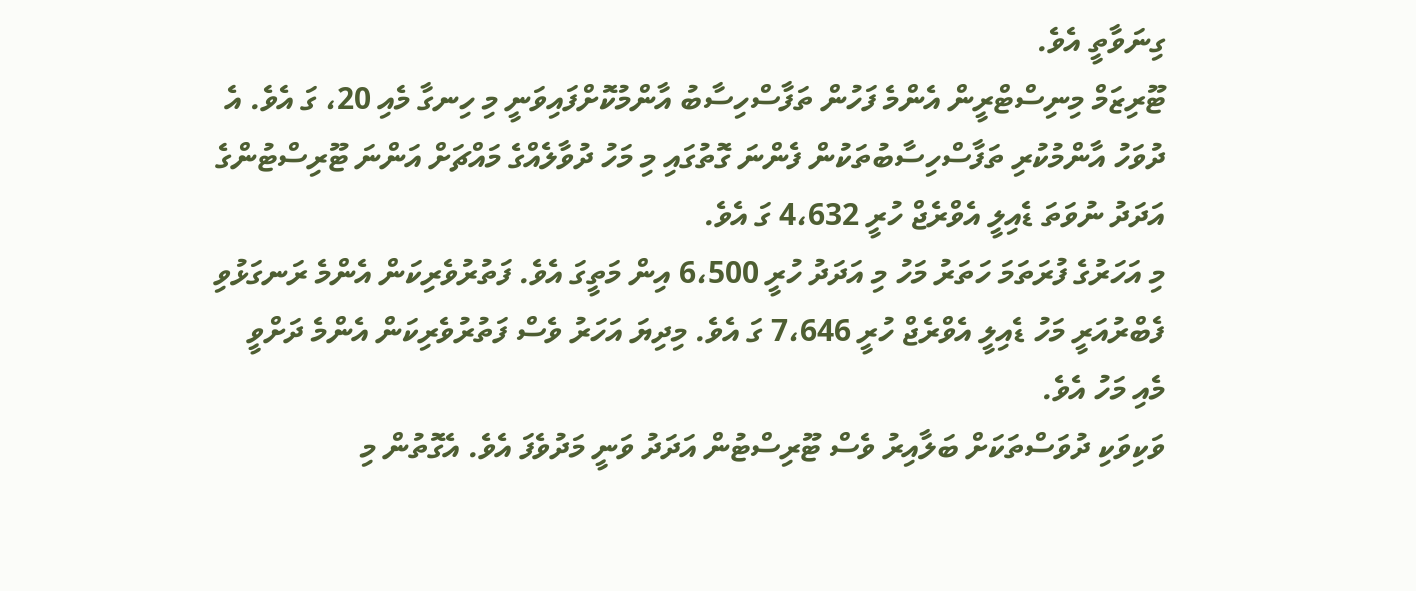ގިނަވާތީ އެވެ.
ޓޫރިޒަމް މިނިސްޓްރީން އެންމެ ފަހުން ތަފާސްހިސާބު އާންމުކޮށްފައިވަނީ މި ހިނގާ މެއި 20، ގަ އެވެ. އެ ދުވަހު އާންމުކުރި ތަފާސްހިސާބުތަކުން ފެންނަ ގޮތުގައި މި މަހު ދުވާލެއްގެ މައްޗަށް އަންނަ ޓޫރިސްޓުންގެ އަދަދު ނުވަތަ ޑެއިލީ އެވްރެޖް ހުރީ 4،632 ގަ އެވެ.
މި އަހަރުގެ ފުރަތަމަ ހަތަރު މަހު މި އަދަދު ހުރީ 6،500 އިން މަތީގަ އެވެ. ފަތުރުވެރިކަން އެންމެ ރަނގަޅުވި ފެބްރުއަރީ މަހު ޑެއިލީ އެވްރެޖް ހުރީ 7،646 ގަ އެވެ. މިދިޔަ އަހަރު ވެސް ފަތުރުވެރިކަން އެންމެ ދަށްވީ މެއި މަހު އެވެ.
ވަކިވަކި ދުވަސްތަކަށް ބަލާއިރު ވެސް ޓޫރިސްޓުން އަދަދު ވަނީ މަދުވެފަ އެވެ. އެގޮތުން މި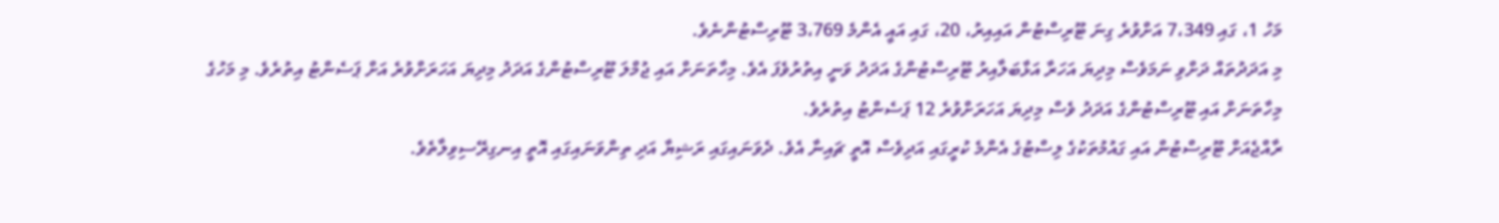މަހު 1، ގައި 7،349 އަށްވުރެ ގިނަ ޓޫރިސްޓުން އައިއިރު، 20، ގައި އައީ އެންމެ 3،769 ޓޫރިސްޓުންނެވެ.
މި އަދަދުތައް ދަށްވި ނަމަވެސް މިދިޔަ އަހަރާ އަޅާބަލާއިރު ޓޫރިސްޓުންގެ އަދަދު ވަނީ އިތުރުވެފަ އެވެ. މިހާތަނަށް އައި ޖުމްލަ ޓޫރިސްޓުންގެ އަދަދު މިދިޔަ އަހަރަށްވުރެ އަށް ޕަސެންޓު އިތުރެވެ. މި މަހުގެ މިހާތަނަށް އައި ޓޫރިސްޓުންގެ އަދަދު ވެސް މިދިޔަ އަހަރަށްވުރެ 12 ޕަސެންޓު އިތުރެވެ.
ރާއްޖެއަށް ޓޫރިސްޓުން އައި ގައުމުތަކުގެ ލިސްޓުގެ އެންމެ ކުރީގައި އަދިވެސް އޮތީ ޗައިނާ އެވެ. ދެވަނައިގައި ރަޝިޔާ އަދި ތިންވަނައިގައި އޮތީ އިނގިރޭސިވިލާތެވެ.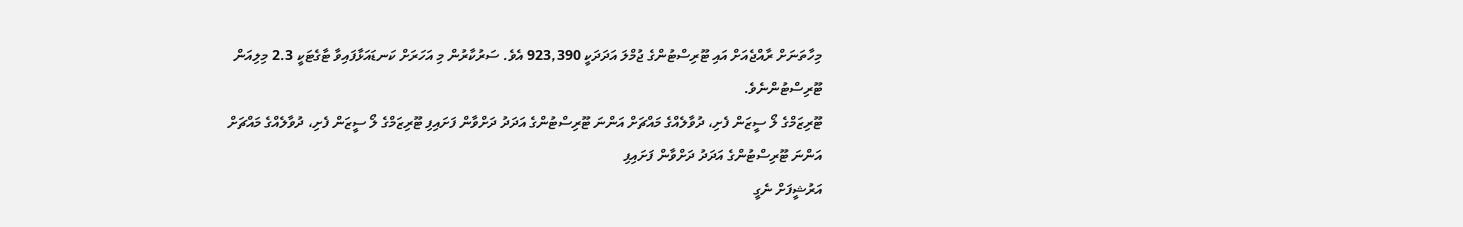މިހާތަނަށް ރާއްޖެއަށް އައި ޓޫރިސްޓުންގެ ޖުމްލަ އަދަދަކީ 923,390 އެވެ. ސަރުކާރުން މި އަހަރަށް ކަނޑައަޅާފައިވާ ޓާގެޓަކީ 2.3 މިލިއަން ޓޫރިސްޓުންނެވެ.
ޓޫރިޒަމްގެ ލޯ ސީޒަން ފެށި، ދުވާލެއްގެ މައްޗަށް އަންނަ ޓޫރިސްޓުންގެ އަދަދު ދަށްވާން ފަށައިފި ޓޫރިޒަމްގެ ލޯ ސީޒަން ފެށި، ދުވާލެއްގެ މައްޗަށް އަންނަ ޓޫރިސްޓުންގެ އަދަދު ދަށްވާން ފަށައިފި
އަރުޝީފަށް ނެގީ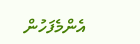އެންމެފަހުން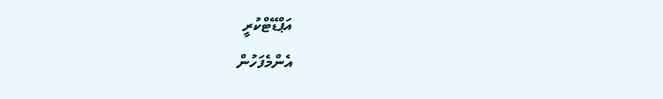އަޕްޑޭޓްކުރީ
އެންމެފަހުން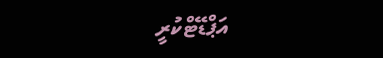އަޕްޑޭޓްކުރީ